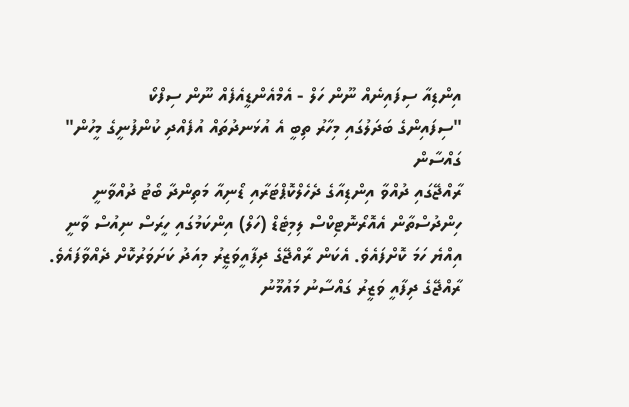އިންޑިއާ ސިފައިނެއް ނޫން ހަލް - އެމްއެންޑީއެފެއް ނޫން ސިފްކޯ
"ސިފައިންގެ ބަދަލުގައި މިހާރު ތިބީ އެ އުޅަނދުތައް އުފެއްދި ކުންފުނީގެ މީހުން" ގައްސާން
ރާއްޖޭގައި ދުއްވާ އިންޑިއާގެ ދެހެލްކޮޕްޓަރާއި ޑޯނިއާ މަތިންދާ ބޯޓު ދުއްވާނީ ހިންދުސްތާން އެއޮރޯނޮޓިކްސް ލިމިޓެޑް (ހަލް) އިންކަމުގައި ހީރަސް ނިއުސް ވާނީ އިއްޔެ ހަމަ ކޮށްފައެވެ. އެކަން ރާއްޖޭގެ ދިފާއީވަޒީރު މިއަދު ކަށަވަރުކޮށް ދެއްވާފައެވެ.
ރާއްޖޭގެ ދިފާއީ ވަޒީރު ގައްސާނު މައުމޫނު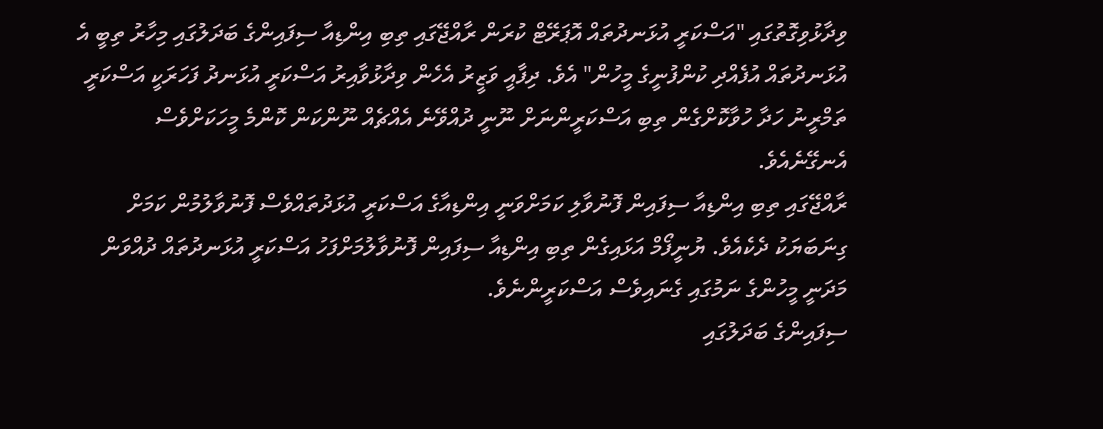ވިދާޅުވިގޮތުގައި "އަސްކަރީ އުޅަނދުތައް އޮޕަރޭޓް ކުރަން ރާއްޖޭގައި ތިބި އިންޑިއާ ސިފައިންގެ ބަދަލުގައި މިހާރު ތިބީ އެ އުޅަނދުތައް އުފެއްދި ކުންފުނީގެ މީހުން" އެވެ. ދިފާއީ ވަޒީރު އެހެން ވިދާޅުވާއިރު އަސްކަރީ އުޅަނދު ފަހަރަކީ އަސްކަރީ ތަމްރީނު ހަދާ ހުވާކޮށްގެން ތިބި އަސްކަރީންނަށް ނޫނީ ދުއްވޭނެ އެއްޗެއް ނޫންކަން ކޮންމެ މީހަކަށްވެސް އެނގޭނެއެވެ.
ރާއްޖޭގައި ތިބި އިންޑިއާ ސިފައިން ފޮނުވާލި ކަމަށްވަނީ އިންޑިއާގެ އަސްކަރީ އުޅަދުތައްވެސް ފޮނުވާލުމުން ކަމަށް ގިނަބަޔަކު ދެކެއެވެ. ޔުނީފޯމް އަޅައިގެން ތިބި އިންޑިއާ ސިފައިން ފޮނުވާލުމަށްފަހު އަސްކަރީ އުޅަނދުތައް ދުއްވަން މަދަނީ މީހުންގެ ނަމުގައި ގެނައިވެސް އަސްކަރީންނެވެ.
ސިފައިންގެ ބަދަލުގައި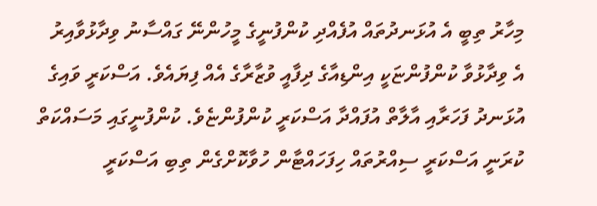މިހާރު ތިބީ އެ އުޅަނދުތައް އުފެއްދި ކުންފުނީގެ މީހުންނޭ ގައްސާނު ވިދާޅުވާއިރު އެ ވިދާޅުވާ ކުންފުންޏަކީ އިންޑިއާގެ ދިފާއީ ވުޒާރާގެ އެއް ފިޔައެވެ. އަސްކަރީ ވައިގެ އުޅަނދު ފަހަރާއި އާލާތް އުފައްދާ އަސްކަރީ ކުންފުންޏެވެ. ކުންފުނީގައި މަސައްކަތް ކުރަނީ އަސްކަރީ ސިއްރުތައް ހިފަހައްޓާން ހުވާކޮށްގެން ތިބި އަސްކަރީ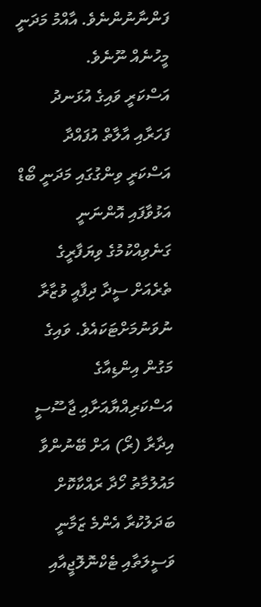ފަންނާނުންނެވެ. އާއްމު މަދަނީ މީހުނެއް ނޫނެވެ.
އަސްކަރީ ވައިގެ އުޅަނދު ފަހަރާއި އާލާތް އުފައްދާ އަސްކަރީ ވިންގުގައި މަދަނީ ބޯޑް އަޅުވާފައި އޮންނަނީ ގަނެވިއްކުމުގެ ވިޔަފާރީގެ ތެރެއަށް ސީދާ ދިފާއީ ވުޒާރާ ނުވަނުމަށްޓަކައެވެ. ވައިގެ މަގުން އިންޑިއާގެ އަސްކަރިއްޔާއަށާއި ޖާސޫސީ އިދާރާ (ރޯ) އަށް ބޭނުންވާ މައުލުމާތު ހޯދާ ރައްކާކޮށް ބަދަލުކުރާ އެންމެ ޒަމާނީ ވަސީލަތާއި ޓެކްނޮލޮޖީއާއި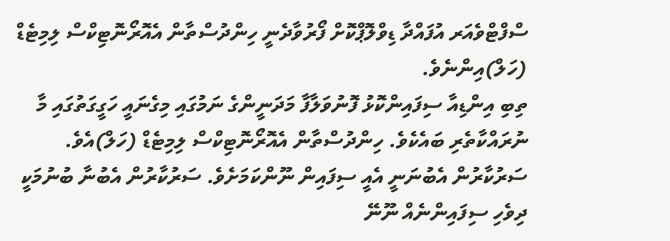ސްފްޓްވެއަރ އުފައްދާ ޑިވްލޮޕްކޮށް ފޯރުވާދެނީ ހިންދުސްތާން އެއޮރޯނޮޓިކްސް ލިމިޓެޑް (ހަލް)އިންނެވެ.
ތިބި އިންޑިއާ ސިފައިންކޮޅު ފޮނުވަލާފާ މަދަނީންގެ ނަމުގައި މިގެނައީ ހަގީގަތުގައި މާ ނުރައްކާތެރި ބައެކެވެ. ހިންދުސްތާން އެއޮރޯނޮޓިކްސް ލިމިޓެޑް (ހަލް)އެވެ. ސަރުކާރުން އެބުނަނީ އެއީ ސިފައިން ނޫންކަމަށެވެ. ސަރުކާރުން އެބުނާ ބުނުމަކީ ދިވެހި ސިފައިންނެއް ނޫނޭ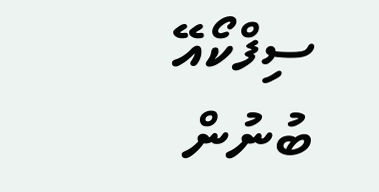ސިފްކޯއޭ ބުނުން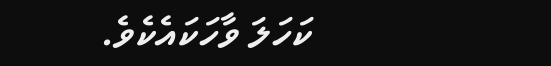ކަހަލަ ވާހަކައެކެވެ.